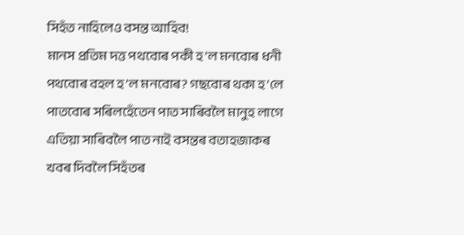সিহঁত নাহিলেও বসন্ত আহিব!
মানস প্ৰতিম দত্ত পথবোৰ পকী হ’ল মনবোৰ ধনী পথবোৰ বহল হ’ল মনবোৰ? গছবোৰ থকা হ’লে পাতবোৰ সৰিলহেঁতেন পাত সাৰিবলৈ মানুহ লাগে এতিয়া সাৰিবলৈ পাত নাই বসন্তৰ বতাহজাকৰ খবৰ দিবলৈ সিহঁতৰ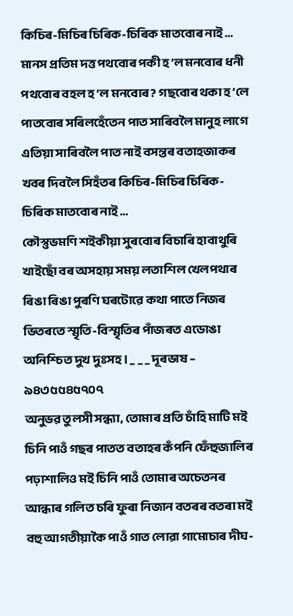কিচিৰ-মিচিৰ চিৰিক-চিৰিক মাতবোৰ নাই …
মানস প্ৰতিম দত্ত পথবোৰ পকী হ’ল মনবোৰ ধনী পথবোৰ বহল হ’ল মনবোৰ? গছবোৰ থকা হ’লে পাতবোৰ সৰিলহেঁতেন পাত সাৰিবলৈ মানুহ লাগে এতিয়া সাৰিবলৈ পাত নাই বসন্তৰ বতাহজাকৰ খবৰ দিবলৈ সিহঁতৰ কিচিৰ-মিচিৰ চিৰিক-চিৰিক মাতবোৰ নাই …
কৌস্তুভমণি শইকীয়া সুৰবোৰ বিচাৰি হাবাথুৰি খাইছোঁ বৰ অসহায় সময় লতাশিল খেলপথাৰ ৰিঙা ৰিঙা পুৰণি ঘৰটোৱে কথা পাতে নিজৰ ভিতৰতে স্মৃতি-বিস্মৃতিৰ পাঁজৰত এডোঙা অনিশ্চিত দুখ দুঃসহ । _ _ _ দূৰভাষ – ৯৪৩৫৫৪৫৭০৭
অনুভৱ তুলসী সন্ধ্যা, তোমাৰ প্ৰতি চাঁহি মাটি মই চিনি পাওঁ গছৰ পাতত বতাহৰ কঁপনি ফেঁহুজালিৰ পঢ়াশালিও মই চিনি পাওঁ তোমাৰ অচেতনৰ আন্ধাৰ গলিত চৰি ফুৰা নিজান বতৰৰ বতৰা মই বহু আগতীয়াকৈ পাওঁ গাত লোৱা গামোচাৰ দীঘ-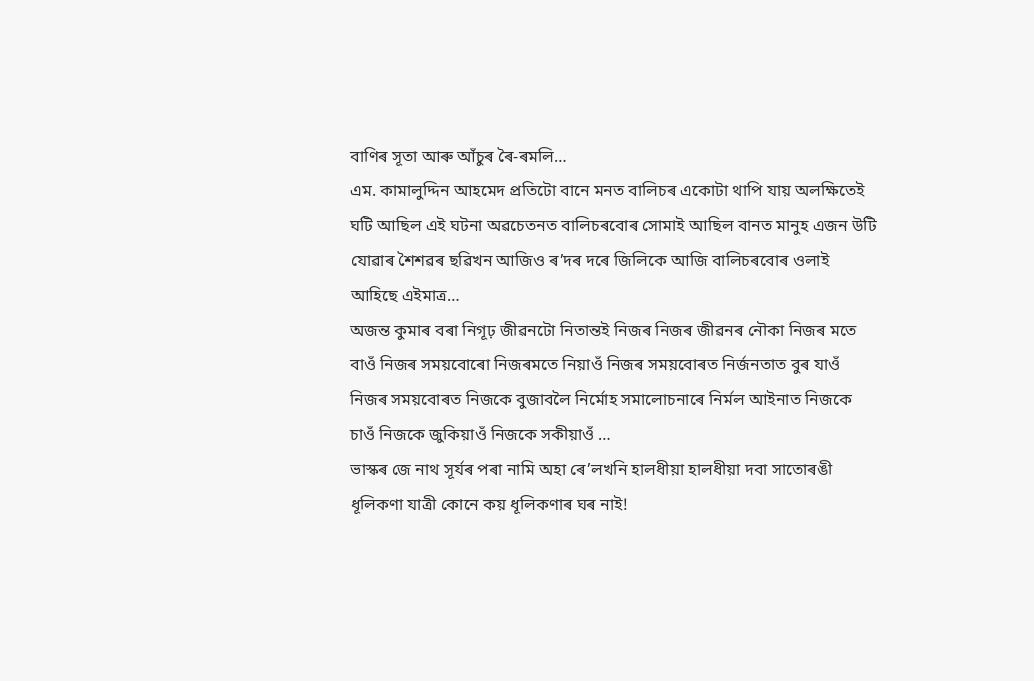বাণিৰ সূতা আৰু আঁচুৰ ৰৈ-ৰমলি…
এম. কামালুদ্দিন আহমেদ প্রতিটো বানে মনত বালিচৰ একোটা থাপি যায় অলক্ষিতেই ঘটি আছিল এই ঘটনা অৱচেতনত বালিচৰবোৰ সোমাই আছিল বানত মানুহ এজন উটি যোৱাৰ শৈশৱৰ ছৱিখন আজিও ৰ’দৰ দৰে জিলিকে আজি বালিচৰবোৰ ওলাই আহিছে এইমাত্ৰ…
অজন্ত কুমাৰ বৰা নিগূঢ় জীৱনটো নিতান্তই নিজৰ নিজৰ জীৱনৰ নৌকা নিজৰ মতে বাওঁ নিজৰ সময়বোৰো নিজৰমতে নিয়াওঁ নিজৰ সময়বোৰত নির্জনতাত বুৰ যাওঁ নিজৰ সময়বোৰত নিজকে বুজাবলৈ নির্মোহ সমালোচনাৰে নির্মল আইনাত নিজকে চাওঁ নিজকে জুকিয়াওঁ নিজকে সকীয়াওঁ …
ভাস্কৰ জে নাথ সূৰ্যৰ পৰা নামি অহা ৰে’লখনি হালধীয়া হালধীয়া দবা সাতোৰঙী ধূলিকণা যাত্ৰী কোনে কয় ধূলিকণাৰ ঘৰ নাই!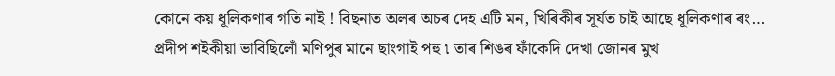কোনে কয় ধূলিকণাৰ গতি নাই ! বিছনাত অলৰ অচৰ দেহ এটি মন, খিৰিকীৰ সূৰ্যত চাই আছে ধূলিকণাৰ ৰং…
প্ৰদীপ শইকীয়া ভাবিছিলোঁ মণিপুৰ মানে ছাংগাই পহু ৷ তাৰ শিঙৰ ফাঁকেদি দেখা জোনৰ মুখ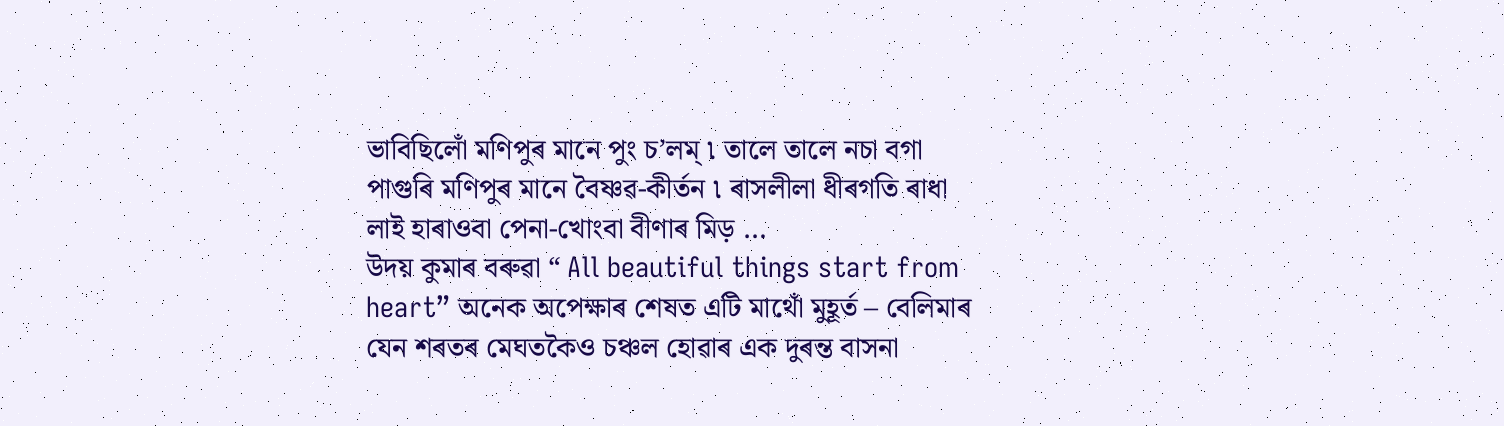ভাবিছিলোঁ মণিপুৰ মানে পুং চ’লম্ ৷ তালে তালে নচা বগা পাগুৰি মণিপুৰ মানে বৈষ্ণৱ-কীৰ্তন ৷ ৰাসলীলা ধীৰগতি ৰাধা লাই হাৰাওবা পেনা-খোংবা বীণাৰ মিড় …
উদয় কুমাৰ বৰুৱা “ All beautiful things start from heart” অনেক অপেক্ষাৰ শেষত এটি মাথোঁ মুহূৰ্ত – বেলিমাৰ যেন শৰতৰ মেঘতকৈও চঞ্চল হোৱাৰ এক দুৰন্ত বাসনা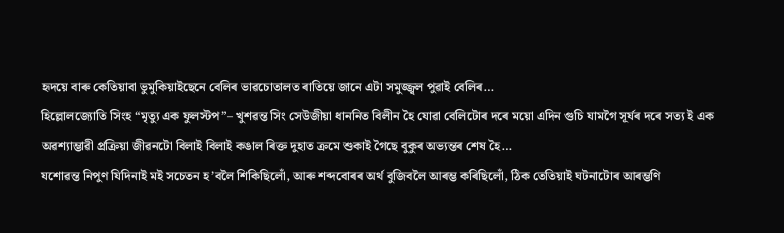হৃদয়ে বাৰু কেতিয়াবা ভুমুকিয়াইছেনে বেলিৰ ভাৱচোতালত ৰাতিয়ে জানে এটা সমুজ্জ্বল পুৱাই বেলিৰ…
হিল্লোলজ্যোতি সিংহ “মৃত্যু এক ফুলস্টপ”– খুশৱন্ত সিং সেউজীয়া ধাননিত বিলীন হৈ যোৱা বেলিটোৰ দৰে ময়ো এদিন গুচি যামগৈ সূৰ্যৰ দৰে সত্য ই এক অৱশ্যাম্ভাৱী প্ৰক্ৰিয়া জীৱনটো বিলাই বিলাই কঙাল ৰিক্ত দুহাত ক্ৰমে শুকাই গৈছে বুকুৰ অভ্যন্তৰ শেষ হৈ…
যশোৱন্ত নিপুণ যিদিনাই মই সচেতন হ’বলৈ শিকিছিলোঁ, আৰু শব্দবোৰৰ অৰ্থ বুজিবলৈ আৰম্ভ কৰিছিলোঁ, ঠিক তেতিয়াই ঘটনাটোৰ আৰম্ভণি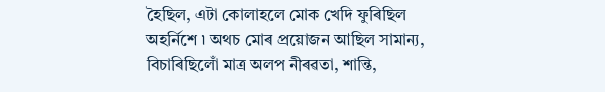হৈছিল, এটা কোলাহলে মোক খেদি ফুৰিছিল অহৰ্নিশে ৷ অথচ মোৰ প্ৰয়োজন আছিল সামান্য, বিচাৰিছিলোঁ মাত্ৰ অলপ নীৰৱতা, শান্তি,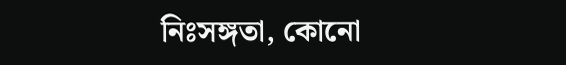নিঃসঙ্গতা, কোনো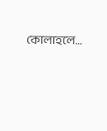কোলাহলে…